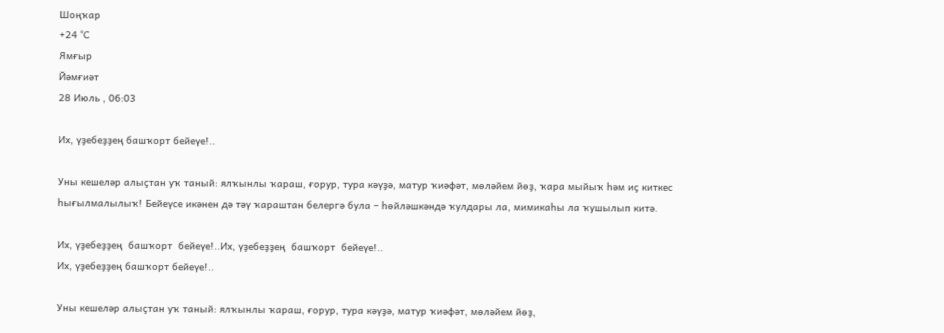Шоңҡар
+24 °С
Ямғыр
Йәмғиәт
28 Июль , 06:03

Их, үҙебеҙҙең башҡорт бейеүе!..

Уны кешеләр алыҫтан уҡ таный: ялҡынлы ҡараш, ғорур, тура кәүҙә, матур ҡиәфәт, мөләйем йөҙ, ҡара мыйыҡ һәм иҫ киткес һығылмалылыҡ! Бейеүсе икәнен дә тәү ҡараштан белергә була – һөйләшкәндә ҡулдары ла, мимикаһы ла ҡушылып китә.

Их, үҙебеҙҙең  башҡорт  бейеүе!..Их, үҙебеҙҙең  башҡорт  бейеүе!..
Их, үҙебеҙҙең башҡорт бейеүе!..

Уны кешеләр алыҫтан уҡ таный: ялҡынлы ҡараш, ғорур, тура кәүҙә, матур ҡиәфәт, мөләйем йөҙ,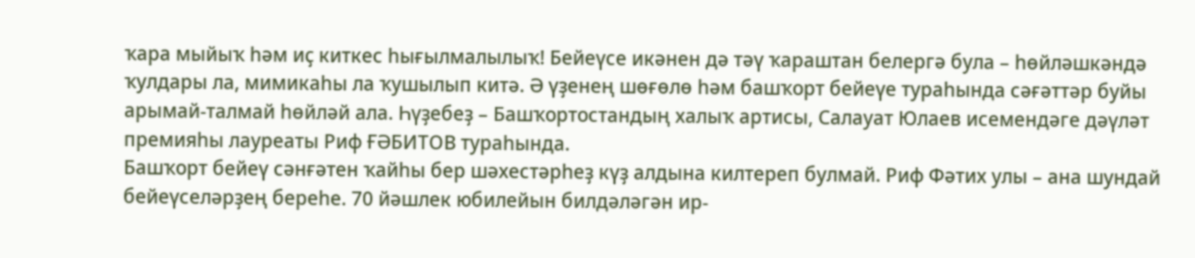ҡара мыйыҡ һәм иҫ киткес һығылмалылыҡ! Бейеүсе икәнен дә тәү ҡараштан белергә була – һөйләшкәндә ҡулдары ла, мимикаһы ла ҡушылып китә. Ә үҙенең шөғөлө һәм башҡорт бейеүе тураһында сәғәттәр буйы арымай-талмай һөйләй ала. Һүҙебеҙ – Башҡортостандың халыҡ артисы, Салауат Юлаев исемендәге дәүләт премияһы лауреаты Риф ҒӘБИТОВ тураһында.
Башҡорт бейеү сәнғәтен ҡайһы бер шәхестәрһеҙ күҙ алдына килтереп булмай. Риф Фәтих улы – ана шундай бейеүселәрҙең береһе. 70 йәшлек юбилейын билдәләгән ир-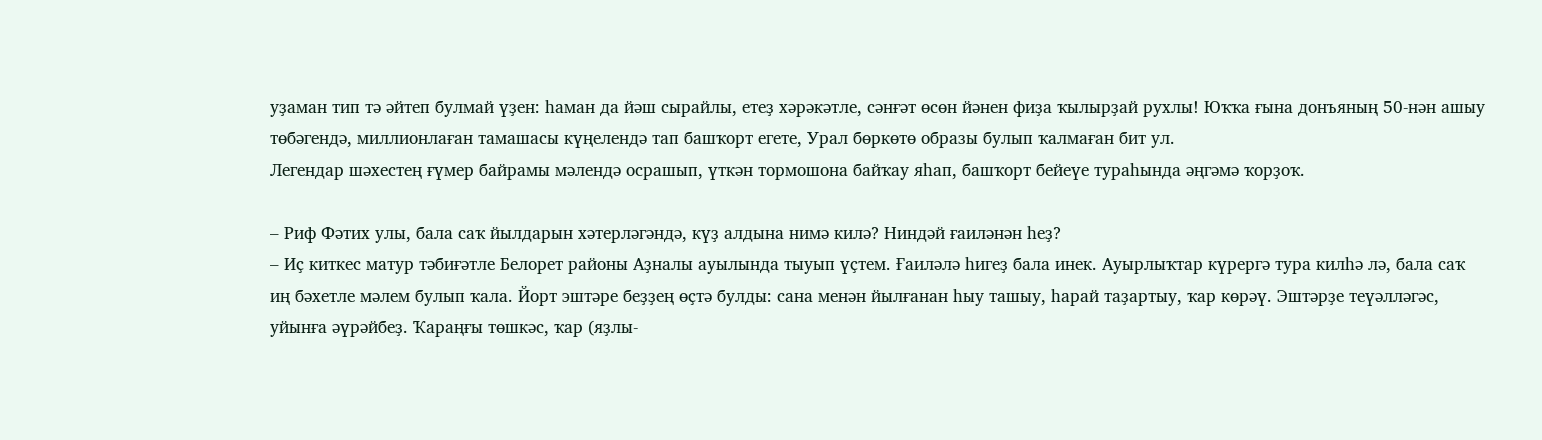уҙаман тип тә әйтеп булмай үҙен: һаман да йәш сырайлы, етеҙ хәрәкәтле, сәнғәт өсөн йәнен фиҙа ҡылырҙай рухлы! Юҡҡа ғына донъяның 50-нән ашыу төбәгендә, миллионлаған тамашасы күңелендә тап башҡорт егете, Урал бөркөтө образы булып ҡалмаған бит ул.
Легендар шәхестең ғүмер байрамы мәлендә осрашып, үткән тормошона байҡау яһап, башҡорт бейеүе тураһында әңгәмә ҡорҙоҡ.

– Риф Фәтих улы, бала саҡ йылдарын хәтерләгәндә, күҙ алдына нимә килә? Ниндәй ғаиләнән һеҙ?
– Иҫ киткес матур тәбиғәтле Белорет районы Аҙналы ауылында тыуып үҫтем. Ғаиләлә һигеҙ бала инек. Ауырлыҡтар күрергә тура килһә лә, бала саҡ иң бәхетле мәлем булып ҡала. Йорт эштәре беҙҙең өҫтә булды: сана менән йылғанан һыу ташыу, һарай таҙартыу, ҡар көрәү. Эштәрҙе теүәлләгәс, уйынға әүрәйбеҙ. Ҡараңғы төшкәс, ҡар (яҙлы-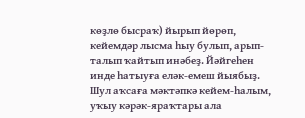көҙлө бысраҡ) йырып йөрөп, кейемдәр лысма һыу булып, арып-талып ҡайтып инәбеҙ. Йәйгеһен инде һатыуға еләк-емеш йыябыҙ. Шул аҡсаға мәктәпкә кейем-һалым, уҡыу кәрәк-яраҡтары ала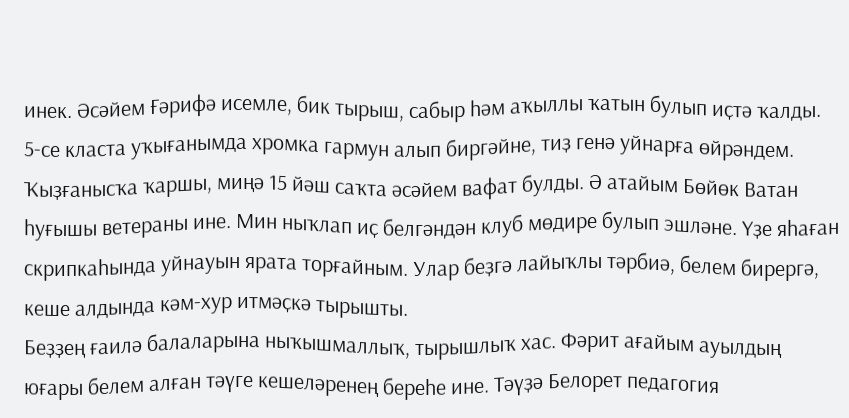инек. Әсәйем Ғәрифә исемле, бик тырыш, сабыр һәм аҡыллы ҡатын булып иҫтә ҡалды. 5-се класта уҡығанымда хромка гармун алып биргәйне, тиҙ генә уйнарға өйрәндем. Ҡыҙғанысҡа ҡаршы, миңә 15 йәш саҡта әсәйем вафат булды. Ә атайым Бөйөк Ватан һуғышы ветераны ине. Мин ныҡлап иҫ белгәндән клуб мөдире булып эшләне. Үҙе яһаған скрипкаһында уйнауын ярата торғайным. Улар беҙгә лайыҡлы тәрбиә, белем бирергә, кеше алдында кәм-хур итмәҫкә тырышты.
Беҙҙең ғаилә балаларына ныҡышмаллыҡ, тырышлыҡ хас. Фәрит ағайым ауылдың юғары белем алған тәүге кешеләренең береһе ине. Тәүҙә Белорет педагогия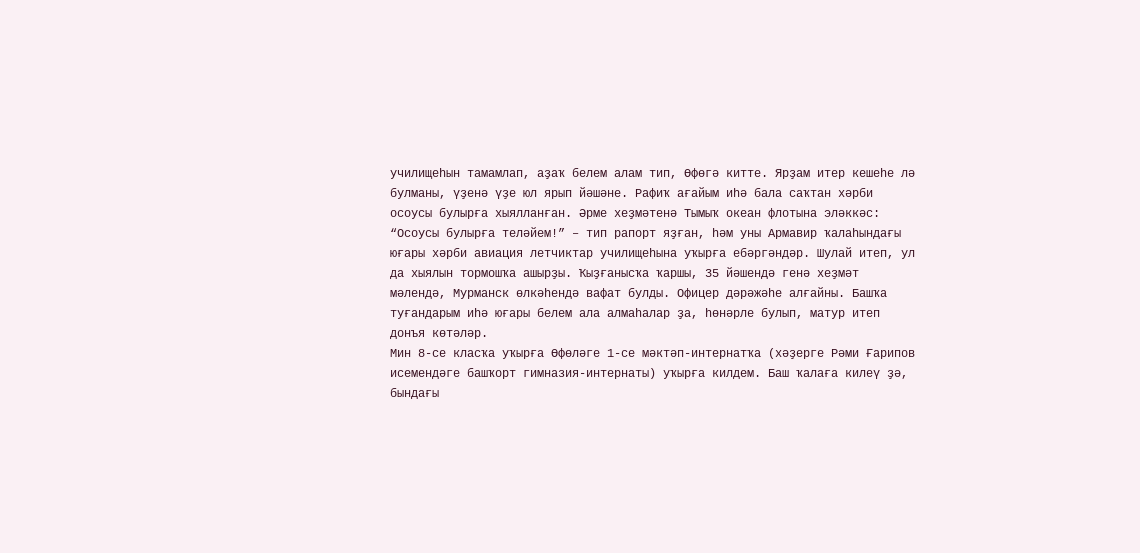училищеһын тамамлап, аҙаҡ белем алам тип, Өфөгә китте. Ярҙам итер кешеһе лә булманы, үҙенә үҙе юл ярып йәшәне. Рафиҡ ағайым иһә бала саҡтан хәрби осоусы булырға хыялланған. Әрме хеҙмәтенә Тымыҡ океан флотына эләккәс: “Осоусы булырға теләйем!” – тип рапорт яҙған, һәм уны Армавир ҡалаһындағы юғары хәрби авиация летчиктар училищеһына уҡырға ебәргәндәр. Шулай итеп, ул да хыялын тормошҡа ашырҙы. Ҡыҙғанысҡа ҡаршы, 35 йәшендә генә хеҙмәт мәлендә, Мурманск өлкәһендә вафат булды. Офицер дәрәжәһе алғайны. Башҡа туғандарым иһә юғары белем ала алмаһалар ҙа, һөнәрле булып, матур итеп донъя көтәләр.
Мин 8-се класҡа уҡырға Өфөләге 1-се мәктәп-интернатҡа (хәҙерге Рәми Ғарипов исемендәге башҡорт гимназия-интернаты) уҡырға килдем. Баш ҡалаға килеү ҙә, бындағы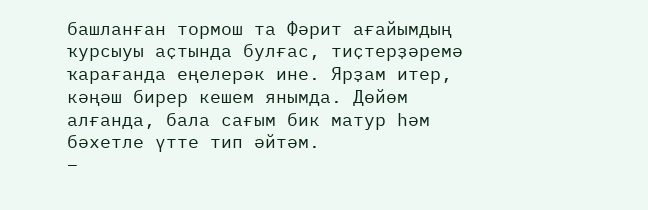башланған тормош та Фәрит ағайымдың ҡурсыуы аҫтында булғас, тиҫтерҙәремә ҡарағанда еңелерәк ине. Ярҙам итер, кәңәш бирер кешем янымда. Дөйөм алғанда, бала сағым бик матур һәм бәхетле үтте тип әйтәм.
–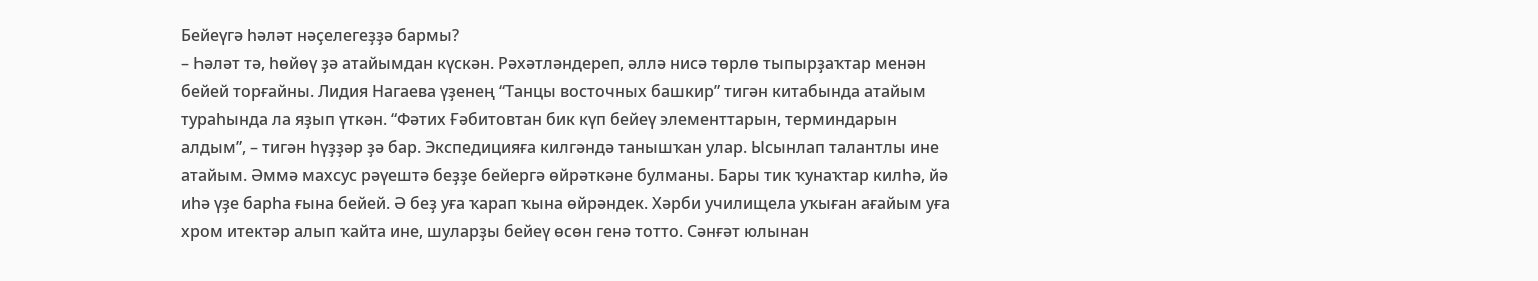Бейеүгә һәләт нәҫелегеҙҙә бармы?
– Һәләт тә, һөйөү ҙә атайымдан күскән. Рәхәтләндереп, әллә нисә төрлө тыпырҙаҡтар менән бейей торғайны. Лидия Нагаева үҙенең “Танцы восточных башкир” тигән китабында атайым тураһында ла яҙып үткән. “Фәтих Ғәбитовтан бик күп бейеү элементтарын, терминдарын алдым”, – тигән һүҙҙәр ҙә бар. Экспедицияға килгәндә танышҡан улар. Ысынлап талантлы ине атайым. Әммә махсус рәүештә беҙҙе бейергә өйрәткәне булманы. Бары тик ҡунаҡтар килһә, йә иһә үҙе барһа ғына бейей. Ә беҙ уға ҡарап ҡына өйрәндек. Хәрби училищела уҡыған ағайым уға хром итектәр алып ҡайта ине, шуларҙы бейеү өсөн генә тотто. Сәнғәт юлынан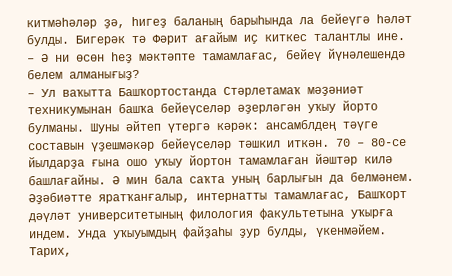китмәһәләр ҙә, һигеҙ баланың барыһында ла бейеүгә һәләт булды. Бигерәк тә Фәрит ағайым иҫ киткес талантлы ине.
– Ә ни өсөн һеҙ мәктәпте тамамлағас, бейеү йүнәлешендә белем алманығыҙ?
– Ул ваҡытта Башҡортостанда Стәрлетамаҡ мәҙәниәт техникумынан башҡа бейеүселәр әҙерләгән уҡыу йорто булманы. Шуны әйтеп үтергә кәрәк: ансамблдең тәүге составын үҙешмәкәр бейеүселәр тәшкил иткән. 70 – 80-се йылдарҙа ғына ошо уҡыу йортон тамамлаған йәштәр килә башлағайны. Ә мин бала саҡта уның барлығын да белмәнем. Әҙәбиәтте яратҡанғалыр, интернатты тамамлағас, Башҡорт дәүләт университетының филология факультетына уҡырға индем. Унда уҡыуымдың файҙаһы ҙур булды, үкенмәйем. Тарих,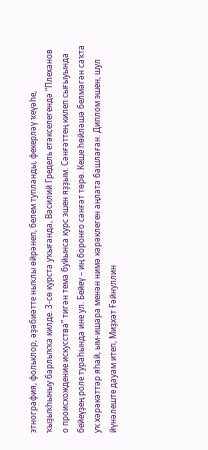этнография, фольклор, әҙәбиәтте ныҡлы өйрәнеп, белем тупланды, фекерләү ҡеүәһе, ҡыҙыҡһыныу барлыҡҡа килде. 3-сө курста уҡығанда, Василий Гредель етәкселегендә “Плеханов о происхождение искусства” тигән тема буйынса курс эшен яҙҙым. Сәнғәттең килеп сығыуында бейеүҙең роле тураһында ине ул. Бейеү – иң боронғо сәнғәт төрө. Кеше һөйләшә белмәгән саҡта уҡ хәрәкәттәр яһай, ым-ишара менән нимә кәрәклеген аңлата башлаған. Диплом эшен, шул йүнәлеште дауам итеп, Миҙхәт Ғәйнуллин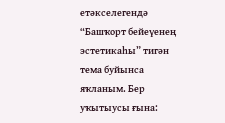етәкселегендә “Башҡорт бейеүенең эстетикаһы” тигән тема буйынса яҡланым. Бер уҡытыусы ғына: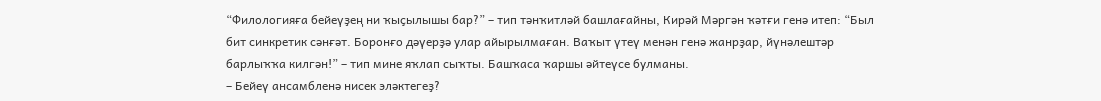“Филологияға бейеүҙең ни ҡыҫылышы бар?” – тип тәнҡитләй башлағайны, Кирәй Мәргән ҡәтғи генә итеп: “Был бит синкретик сәнғәт. Боронғо дәүерҙә улар айырылмаған. Ваҡыт үтеү менән генә жанрҙар, йүнәлештәр барлыҡҡа килгән!” – тип мине яҡлап сыҡты. Башҡаса ҡаршы әйтеүсе булманы.
– Бейеү ансамбленә нисек эләктегеҙ?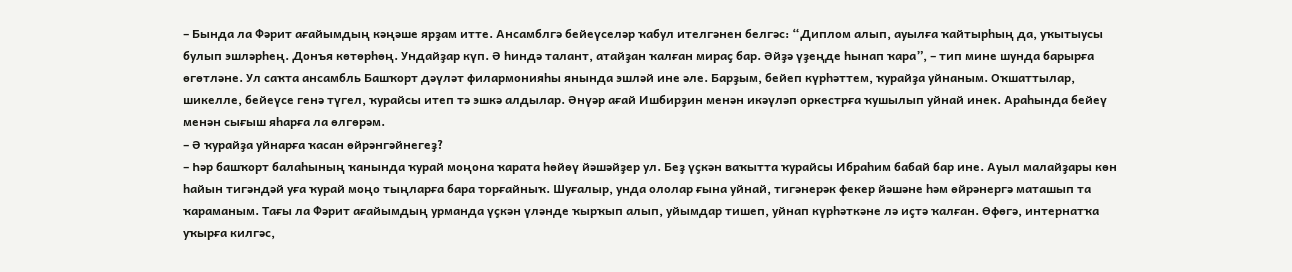– Бында ла Фәрит ағайымдың кәңәше ярҙам итте. Ансамблгә бейеүселәр ҡабул ителгәнен белгәс: “Диплом алып, ауылға ҡайтырһың да, уҡытыусы булып эшләрһең. Донъя көтөрһөң. Ундайҙар күп. Ә һиндә талант, атайҙан ҡалған мираҫ бар. Әйҙә үҙеңде һынап ҡара”, – тип мине шунда барырға өгөтләне. Ул саҡта ансамбль Башҡорт дәүләт филармонияһы янында эшләй ине әле. Барҙым, бейеп күрһәттем, ҡурайҙа уйнаным. Оҡшаттылар, шикелле, бейеүсе генә түгел, ҡурайсы итеп тә эшкә алдылар. Әнүәр ағай Ишбирҙин менән икәүләп оркестрға ҡушылып уйнай инек. Араһында бейеү менән сығыш яһарға ла өлгөрәм.
– Ә ҡурайҙа уйнарға ҡасан өйрәнгәйнегеҙ?
– Һәр башҡорт балаһының ҡанында ҡурай моңона ҡарата һөйөү йәшәйҙер ул. Беҙ үҫкән ваҡытта ҡурайсы Ибраһим бабай бар ине. Ауыл малайҙары көн һайын тигәндәй уға ҡурай моңо тыңларға бара торғайныҡ. Шуғалыр, унда ололар ғына уйнай, тигәнерәк фекер йәшәне һәм өйрәнергә маташып та ҡараманым. Тағы ла Фәрит ағайымдың урманда үҫкән үләнде ҡырҡып алып, уйымдар тишеп, уйнап күрһәткәне лә иҫтә ҡалған. Өфөгә, интернатҡа уҡырға килгәс,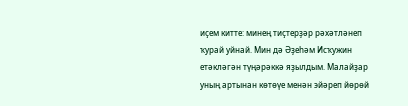иҫем китте: минең тиҫтерҙәр рәхәтләнеп ҡурай уйнай. Мин дә Әҙеһәм Исҡужин етәкләгән түңәрәккә яҙылдым. Малайҙар уның артынан көтөүе менән эйәреп йөрөй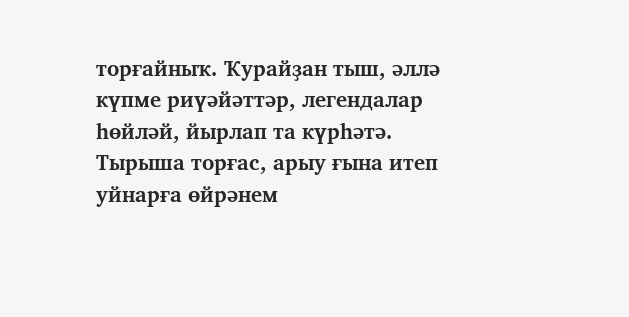торғайныҡ. Ҡурайҙан тыш, әллә күпме риүәйәттәр, легендалар һөйләй, йырлап та күрһәтә. Тырыша торғас, арыу ғына итеп уйнарға өйрәнем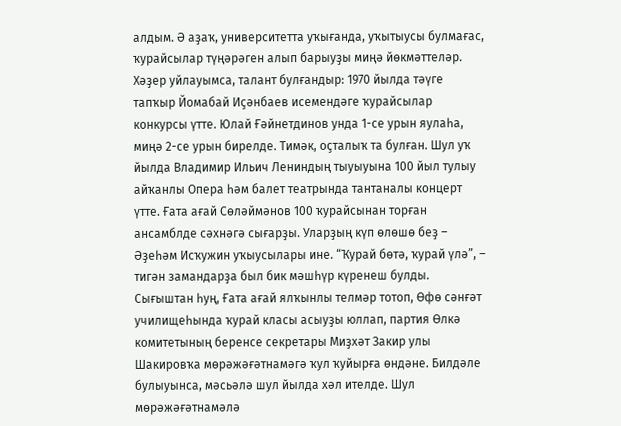алдым. Ә аҙаҡ, университетта уҡығанда, уҡытыусы булмағас, ҡурайсылар түңәрәген алып барыуҙы миңә йөкмәттеләр.
Хәҙер уйлауымса, талант булғандыр: 1970 йылда тәүге тапҡыр Йомабай Иҫәнбаев исемендәге ҡурайсылар конкурсы үтте. Юлай Ғәйнетдинов унда 1-се урын яулаһа, миңә 2-се урын бирелде. Тимәк, оҫталыҡ та булған. Шул уҡ йылда Владимир Ильич Лениндың тыуыуына 100 йыл тулыу айҡанлы Опера һәм балет театрында тантаналы концерт үтте. Ғата ағай Сөләймәнов 100 ҡурайсынан торған ансамблде сәхнәгә сығарҙы. Уларҙың күп өлөшө беҙ – Әҙеһәм Исҡужин уҡыусылары ине. “Ҡурай бөтә, ҡурай үлә”, – тигән замандарҙа был бик мәшһүр күренеш булды. Сығыштан һуң, Ғата ағай ялҡынлы телмәр тотоп, Өфө сәнғәт училищеһында ҡурай класы асыуҙы юллап, партия Өлкә комитетының беренсе секретары Миҙхәт Закир улы Шакировҡа мөрәжәғәтнамәгә ҡул ҡуйырға өндәне. Билдәле булыуынса, мәсьәлә шул йылда хәл ителде. Шул мөрәжәғәтнамәлә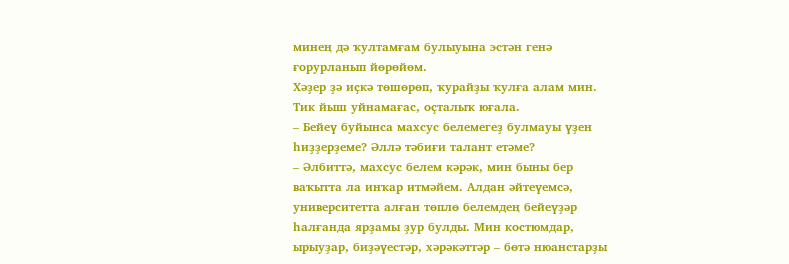минең дә ҡултамғам булыуына эстән генә ғорурланып йөрөйөм.
Хәҙер ҙә иҫкә төшөрөп, ҡурайҙы ҡулға алам мин. Тик йыш уйнамағас, оҫталыҡ юғала.
– Бейеү буйынса махсус белемегеҙ булмауы үҙен һиҙҙерҙеме? Әллә тәбиғи талант етәме?
– Әлбиттә, махсус белем кәрәк, мин быны бер ваҡытта ла инҡар итмәйем. Алдан әйтеүемсә, университетта алған төплө белемдең бейеүҙәр һалғанда ярҙамы ҙур булды. Мин костюмдар, ырыуҙар, биҙәүестәр, хәрәкәттәр – бөтә нюанстарҙы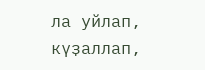ла уйлап, күҙаллап,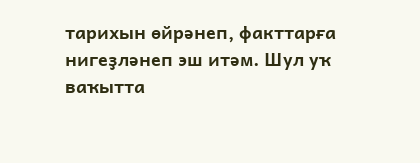тарихын өйрәнеп, факттарға нигеҙләнеп эш итәм. Шул уҡ ваҡытта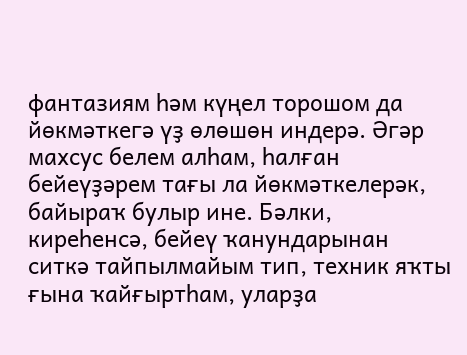фантазиям һәм күңел торошом да йөкмәткегә үҙ өлөшөн индерә. Әгәр махсус белем алһам, һалған бейеүҙәрем тағы ла йөкмәткелерәк, байыраҡ булыр ине. Бәлки, киреһенсә, бейеү ҡанундарынан ситкә тайпылмайым тип, техник яҡты ғына ҡайғыртһам, уларҙа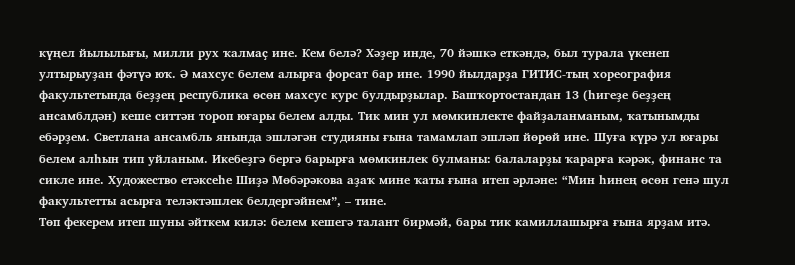күңел йылылығы, милли рух ҡалмаҫ ине. Кем белә? Хәҙер инде, 70 йәшкә еткәндә, был турала үкенеп ултырыуҙан фәтүә юҡ. Ә махсус белем алырға форсат бар ине. 1990 йылдарҙа ГИТИС-тың хореография факультетында беҙҙең республика өсөн махсус курс булдырҙылар. Башҡортостандан 13 (һигеҙе беҙҙең ансамблдән) кеше ситтән тороп юғары белем алды. Тик мин ул мөмкинлекте файҙаланманым, ҡатынымды ебәрҙем. Светлана ансамбль янында эшләгән студияны ғына тамамлап эшләп йөрөй ине. Шуға күрә ул юғары белем алһын тип уйланым. Икебеҙгә бергә барырға мөмкинлек булманы: балаларҙы ҡарарға кәрәк, финанс та сикле ине. Художество етәксеһе Шиҙә Мөбәрәкова аҙаҡ мине ҡаты ғына итеп әрләне: “Мин һинең өсөн генә шул факультетты асырға теләктәшлек белдергәйнем”, – тине.
Төп фекерем итеп шуны әйткем килә: белем кешегә талант бирмәй, бары тик камиллашырға ғына ярҙам итә.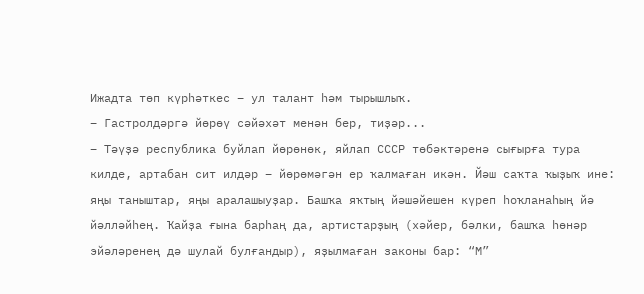Ижадта төп күрһәткес – ул талант һәм тырышлыҡ.
– Гастролдәргә йөрөү сәйәхәт менән бер, тиҙәр...
– Тәүҙә республика буйлап йөрөнөк, яйлап СССР төбәктәренә сығырға тура килде, артабан сит илдәр – йөрөмәгән ер ҡалмаған икән. Йәш саҡта ҡыҙыҡ ине: яңы таныштар, яңы аралашыуҙар. Башҡа яҡтың йәшәйешен күреп һоҡланаһың йә йәлләйһең. Ҡайҙа ғына барһаң да, артистарҙың (хәйер, бәлки, башҡа һөнәр эйәләренең дә шулай булғандыр), яҙылмаған законы бар: “М”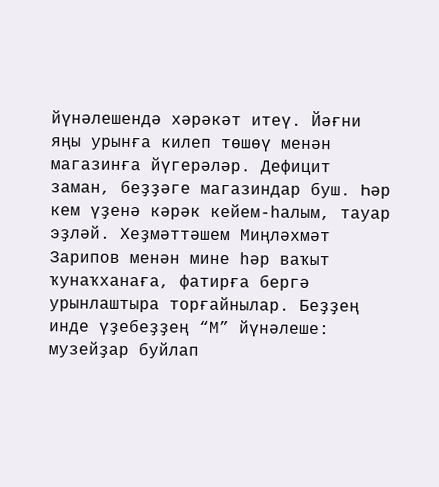йүнәлешендә хәрәкәт итеү. Йәғни яңы урынға килеп төшөү менән магазинға йүгерәләр. Дефицит заман, беҙҙәге магазиндар буш. Һәр кем үҙенә кәрәк кейем-һалым, тауар эҙләй. Хеҙмәттәшем Миңләхмәт Зарипов менән мине һәр ваҡыт ҡунаҡханаға, фатирға бергә урынлаштыра торғайнылар. Беҙҙең инде үҙебеҙҙең “М” йүнәлеше: музейҙар буйлап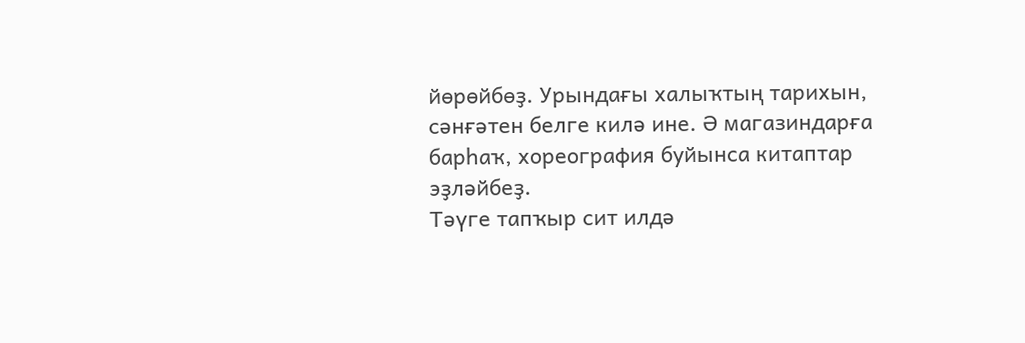йөрөйбөҙ. Урындағы халыҡтың тарихын, сәнғәтен белге килә ине. Ә магазиндарға барһаҡ, хореография буйынса китаптар эҙләйбеҙ.
Тәүге тапҡыр сит илдә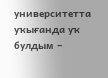университетта уҡығанда уҡ булдым –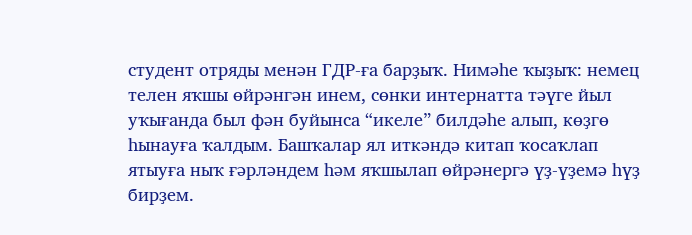студент отряды менән ГДР-ға барҙыҡ. Нимәһе ҡыҙыҡ: немец телен яҡшы өйрәнгән инем, сөнки интернатта тәүге йыл уҡығанда был фән буйынса “икеле” билдәһе алып, көҙгө һынауға ҡалдым. Башҡалар ял иткәндә китап ҡосаҡлап ятыуға ныҡ ғәрләндем һәм яҡшылап өйрәнергә үҙ-үҙемә һүҙ бирҙем.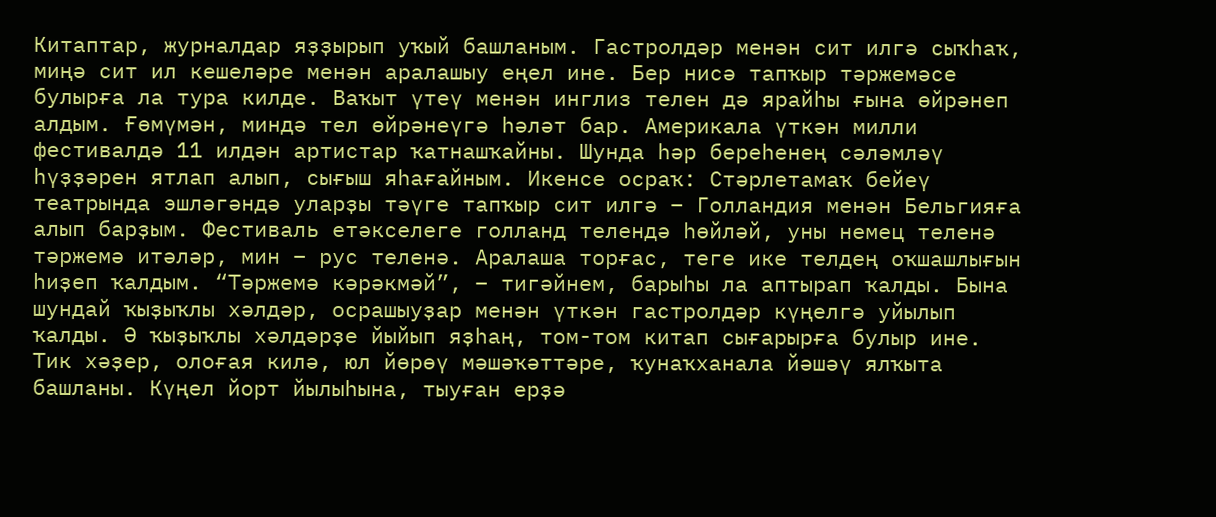Китаптар, журналдар яҙҙырып уҡый башланым. Гастролдәр менән сит илгә сыҡһаҡ, миңә сит ил кешеләре менән аралашыу еңел ине. Бер нисә тапҡыр тәржемәсе булырға ла тура килде. Ваҡыт үтеү менән инглиз телен дә ярайһы ғына өйрәнеп алдым. Ғөмүмән, миндә тел өйрәнеүгә һәләт бар. Америкала үткән милли фестивалдә 11 илдән артистар ҡатнашҡайны. Шунда һәр береһенең сәләмләү һүҙҙәрен ятлап алып, сығыш яһағайным. Икенсе осраҡ: Стәрлетамаҡ бейеү театрында эшләгәндә уларҙы тәүге тапҡыр сит илгә – Голландия менән Бельгияға алып барҙым. Фестиваль етәкселеге голланд телендә һөйләй, уны немец теленә тәржемә итәләр, мин – рус теленә. Аралаша торғас, теге ике телдең оҡшашлығын һиҙеп ҡалдым. “Тәржемә кәрәкмәй”, – тигәйнем, барыһы ла аптырап ҡалды. Бына шундай ҡыҙыҡлы хәлдәр, осрашыуҙар менән үткән гастролдәр күңелгә уйылып ҡалды. Ә ҡыҙыҡлы хәлдәрҙе йыйып яҙһаң, том-том китап сығарырға булыр ине.
Тик хәҙер, олоғая килә, юл йөрөү мәшәҡәттәре, ҡунаҡханала йәшәү ялҡыта башланы. Күңел йорт йылыһына, тыуған ерҙә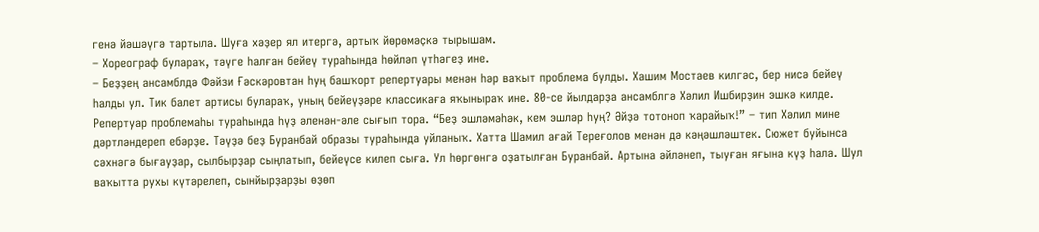генә йәшәүгә тартыла. Шуға хәҙер ял итергә, артыҡ йөрөмәҫкә тырышам.
– Хореограф булараҡ, тәүге һалған бейеү тураһында һөйләп үтһәгеҙ ине.
– Беҙҙең ансамблдә Фәйзи Ғәскәровтан һуң башҡорт репертуары менән һәр ваҡыт проблема булды. Хашим Мостаев килгәс, бер нисә бейеү һалды ул. Тик балет артисы булараҡ, уның бейеүҙәре классикаға яҡыныраҡ ине. 80-се йылдарҙа ансамблгә Хәлил Ишбирҙин эшкә килде. Репертуар проблемаһы тураһында һүҙ әленән-әле сығып тора. “Беҙ эшләмәһәк, кем эшләр һуң? Әйҙә тотоноп ҡарайыҡ!” – тип Хәлил мине дәртләндереп ебәрҙе. Тәүҙә беҙ Буранбай образы тураһында уйланыҡ. Хатта Шамил ағай Тереғолов менән дә кәңәшләштек. Сюжет буйынса сәхнәгә бығауҙар, сылбырҙар сыңлатып, бейеүсе килеп сыға. Ул һөргөнгә оҙатылған Буранбай. Артына әйләнеп, тыуған яғына күҙ һала. Шул ваҡытта рухы күтәрелеп, сынйырҙарҙы өҙөп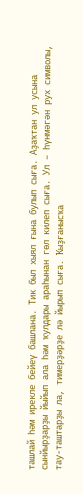ташлай һәм ирекле бейеү башлана. Тик был хыял ғына булып сыға. Аҙаҡтан ул усына сынйырҙарҙы йыйып ала һәм ҡулдары араһынан гөл килеп сыға. Ул – һүнмәгән рух символы, тау-таштарҙы ла, тимерҙәрҙе лә йырып сыға. Ҡыҙғанысҡа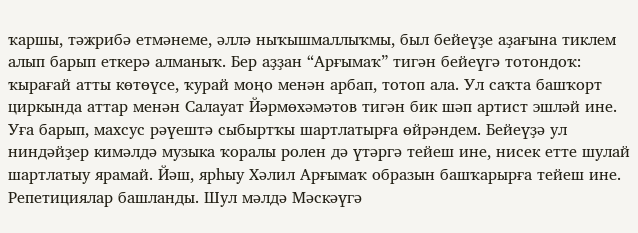ҡаршы, тәжрибә етмәнеме, әллә ныҡышмаллыҡмы, был бейеүҙе аҙағына тиклем алып барып еткерә алманыҡ. Бер аҙҙан “Арғымаҡ” тигән бейеүгә тотондоҡ: ҡырағай атты көтөүсе, ҡурай моңо менән арбап, тотоп ала. Ул саҡта башҡорт циркында аттар менән Салауат Йәрмөхәмәтов тигән бик шәп артист эшләй ине. Уға барып, махсус рәүештә сыбыртҡы шартлатырға өйрәндем. Бейеүҙә ул ниндәйҙер кимәлдә музыка ҡоралы ролен дә үтәргә тейеш ине, нисек етте шулай шартлатыу ярамай. Йәш, ярһыу Хәлил Арғымаҡ образын башҡарырға тейеш ине. Репетициялар башланды. Шул мәлдә Мәскәүгә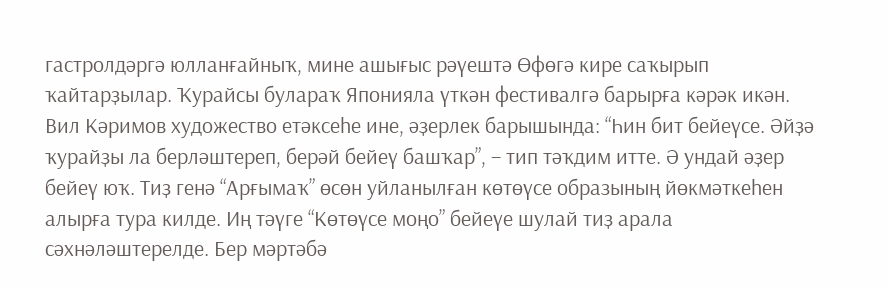гастролдәргә юлланғайныҡ, мине ашығыс рәүештә Өфөгә кире саҡырып ҡайтарҙылар. Ҡурайсы булараҡ Японияла үткән фестивалгә барырға кәрәк икән. Вил Кәримов художество етәксеһе ине, әҙерлек барышында: “Һин бит бейеүсе. Әйҙә ҡурайҙы ла берләштереп, берәй бейеү башҡар”, – тип тәҡдим итте. Ә ундай әҙер бейеү юҡ. Тиҙ генә “Арғымаҡ” өсөн уйланылған көтөүсе образының йөкмәткеһен алырға тура килде. Иң тәүге “Көтөүсе моңо” бейеүе шулай тиҙ арала сәхнәләштерелде. Бер мәртәбә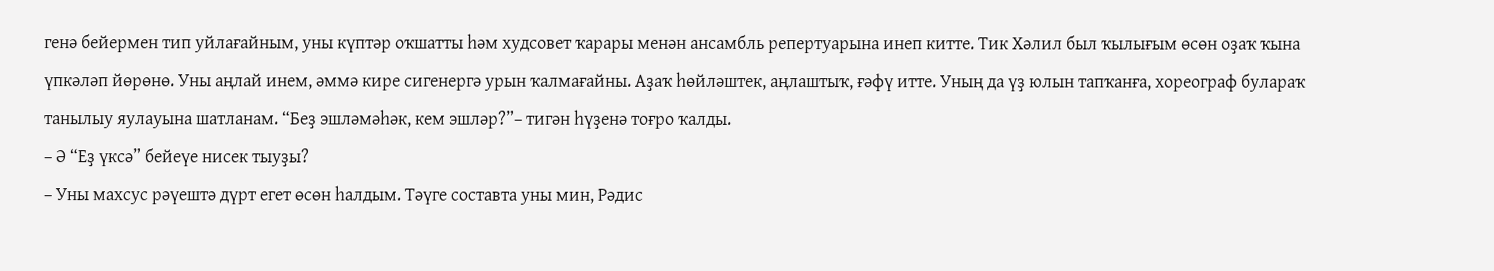генә бейермен тип уйлағайным, уны күптәр оҡшатты һәм худсовет ҡарары менән ансамбль репертуарына инеп китте. Тик Хәлил был ҡылығым өсөн оҙаҡ ҡына үпкәләп йөрөнө. Уны аңлай инем, әммә кире сигенергә урын ҡалмағайны. Аҙаҡ һөйләштек, аңлаштыҡ, ғәфү итте. Уның да үҙ юлын тапҡанға, хореограф булараҡ танылыу яулауына шатланам. “Беҙ эшләмәһәк, кем эшләр?”– тигән һүҙенә тоғро ҡалды.
– Ә “Еҙ үксә” бейеүе нисек тыуҙы?
– Уны махсус рәүештә дүрт егет өсөн һалдым. Тәүге составта уны мин, Рәдис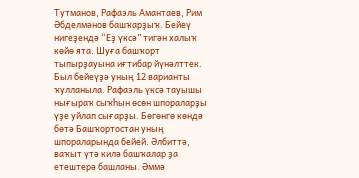Тутманов, Рафаэль Амантаев, Рим Әбделмәнов башҡарҙыҡ. Бейеү нигеҙендә “Еҙ үксә” тигән халыҡ көйө ята. Шуға башҡорт тыпырҙауына иғтибар йүнәлттек. Был бейеүҙә уның 12 варианты ҡулланыла. Рафаэль үксә тауышы нығыраҡ сыҡһын өсөн шпораларҙы үҙе уйлап сығарҙы. Бөгөнгө көндә бөтә Башҡортостан уның шпораларында бейей. Әлбиттә, ваҡыт үтә килә башҡалар ҙа етештерә башланы. Әммә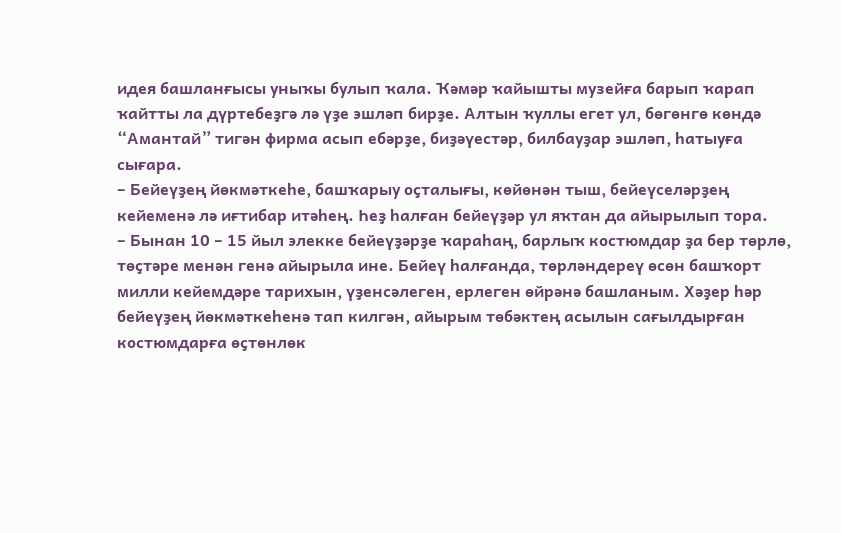идея башланғысы уныҡы булып ҡала. Ҡәмәр ҡайышты музейға барып ҡарап ҡайтты ла дүртебеҙгә лә үҙе эшләп бирҙе. Алтын ҡуллы егет ул, бөгөнгө көндә “Амантай” тигән фирма асып ебәрҙе, биҙәүестәр, билбауҙар эшләп, һатыуға сығара.
– Бейеүҙең йөкмәткеһе, башҡарыу оҫталығы, көйөнән тыш, бейеүселәрҙең кейеменә лә иғтибар итәһең. Һеҙ һалған бейеүҙәр ул яҡтан да айырылып тора.
– Бынан 10 – 15 йыл элекке бейеүҙәрҙе ҡараһаң, барлыҡ костюмдар ҙа бер төрлө, төҫтәре менән генә айырыла ине. Бейеү һалғанда, төрләндереү өсөн башҡорт милли кейемдәре тарихын, үҙенсәлеген, ерлеген өйрәнә башланым. Хәҙер һәр бейеүҙең йөкмәткеһенә тап килгән, айырым төбәктең асылын сағылдырған костюмдарға өҫтөнлөк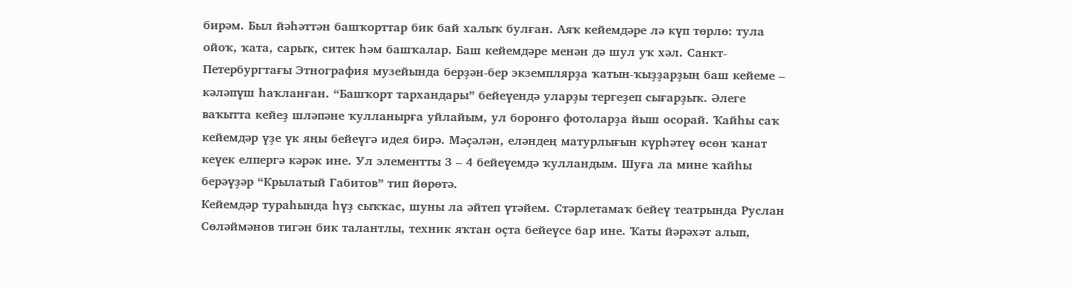бирәм. Был йәһәттән башҡорттар бик бай халыҡ булған. Аяҡ кейемдәре лә күп төрлө: тула ойоҡ, ҡата, сарыҡ, ситек һәм башҡалар. Баш кейемдәре менән дә шул уҡ хәл. Санкт-Петербургтағы Этнография музейында берҙән-бер экземплярҙа ҡатын-ҡыҙҙарҙың баш кейеме – кәләпүш һаҡланған. “Башҡорт тархандары” бейеүендә уларҙы тергеҙеп сығарҙыҡ. Әлеге ваҡытта кейеҙ шләпәне ҡулланырға уйлайым, ул боронғо фотоларҙа йыш осорай. Ҡайһы саҡ кейемдәр үҙе үк яңы бейеүгә идея бирә. Мәҫәлән, еләндең матурлығын күрһәтеү өсөн ҡанат кеүек елпергә кәрәк ине. Ул элементты 3 – 4 бейеүемдә ҡулландым. Шуға ла мине ҡайһы берәүҙәр “Крылатый Габитов” тип йөрөтә.
Кейемдәр тураһында һүҙ сыҡҡас, шуны ла әйтеп үтәйем. Стәрлетамаҡ бейеү театрында Руслан Сөләймәнов тигән бик талантлы, техник яҡтан оҫта бейеүсе бар ине. Ҡаты йәрәхәт алып,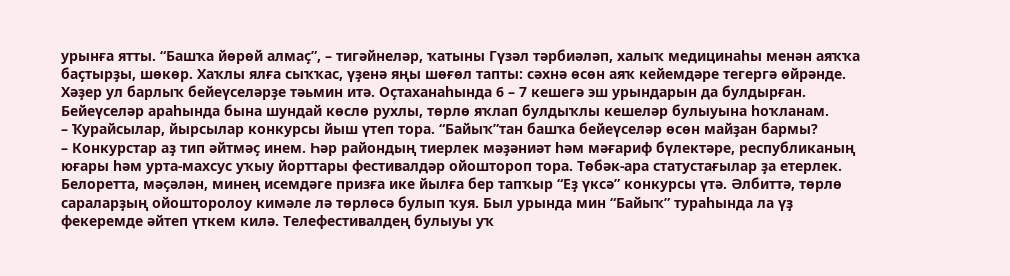урынға ятты. “Башҡа йөрөй алмаҫ”, – тигәйнеләр, ҡатыны Гүзәл тәрбиәләп, халыҡ медицинаһы менән аяҡҡа баҫтырҙы, шөкөр. Хаҡлы ялға сыҡҡас, үҙенә яңы шөғөл тапты: сәхнә өсөн аяҡ кейемдәре тегергә өйрәнде. Хәҙер ул барлыҡ бейеүселәрҙе тәьмин итә. Оҫтаханаһында 6 – 7 кешегә эш урындарын да булдырған. Бейеүселәр араһында бына шундай көслө рухлы, төрлө яҡлап булдыҡлы кешеләр булыуына һоҡланам.
– Ҡурайсылар, йырсылар конкурсы йыш үтеп тора. “Байыҡ”тан башҡа бейеүселәр өсөн майҙан бармы?
– Конкурстар аҙ тип әйтмәҫ инем. Һәр райондың тиерлек мәҙәниәт һәм мәғариф бүлектәре, республиканың юғары һәм урта-махсус уҡыу йорттары фестивалдәр ойоштороп тора. Төбәк-ара статустағылар ҙа етерлек. Белоретта, мәҫәлән, минең исемдәге призға ике йылға бер тапҡыр “Еҙ үксә” конкурсы үтә. Әлбиттә, төрлө сараларҙың ойошторолоу кимәле лә төрлөсә булып ҡуя. Был урында мин “Байыҡ” тураһында ла үҙ фекеремде әйтеп үткем килә. Телефестивалдең булыуы уҡ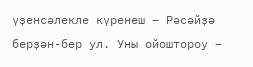үҙенсәлекле күренеш – Рәсәйҙә берҙән-бер ул. Уны ойоштороу –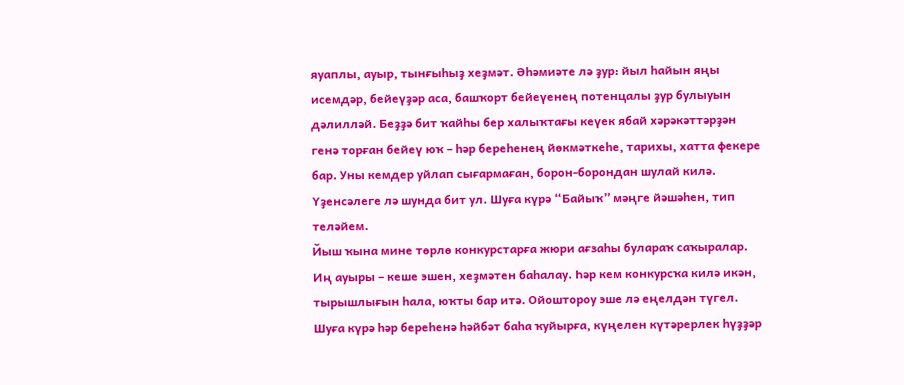яуаплы, ауыр, тынғыһыҙ хеҙмәт. Әһәмиәте лә ҙур: йыл һайын яңы исемдәр, бейеүҙәр аса, башҡорт бейеүенең потенцалы ҙур булыуын дәлилләй. Беҙҙә бит ҡайһы бер халыҡтағы кеүек ябай хәрәкәттәрҙән генә торған бейеү юҡ – һәр береһенең йөкмәткеһе, тарихы, хатта фекере бар. Уны кемдер уйлап сығармаған, борон-борондан шулай килә. Үҙенсәлеге лә шунда бит ул. Шуға күрә “Байыҡ” мәңге йәшәһен, тип теләйем.
Йыш ҡына мине төрлө конкурстарға жюри ағзаһы булараҡ саҡыралар. Иң ауыры – кеше эшен, хеҙмәтен баһалау. Һәр кем конкурсҡа килә икән, тырышлығын һала, юҡты бар итә. Ойоштороу эше лә еңелдән түгел. Шуға күрә һәр береһенә һәйбәт баһа ҡуйырға, күңелен күтәрерлек һүҙҙәр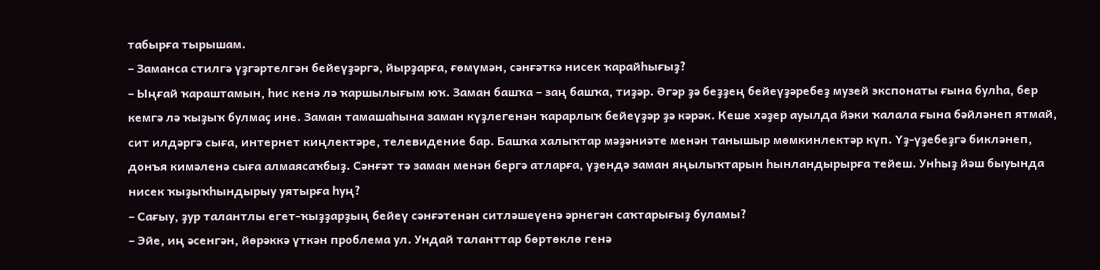табырға тырышам.
– Заманса стилгә үҙгәртелгән бейеүҙәргә, йырҙарға, ғөмүмән, сәнғәткә нисек ҡарайһығыҙ?
– Ыңғай ҡараштамын, һис кенә лә ҡаршылығым юҡ. Заман башҡа – заң башҡа, тиҙәр. Әгәр ҙә беҙҙең бейеүҙәребеҙ музей экспонаты ғына булһа, бер кемгә лә ҡыҙыҡ булмаҫ ине. Заман тамашаһына заман күҙлегенән ҡарарлыҡ бейеүҙәр ҙә кәрәк. Кеше хәҙер ауылда йәки ҡалала ғына бәйләнеп ятмай, сит илдәргә сыға, интернет киңлектәре, телевидение бар. Башҡа халыҡтар мәҙәниәте менән танышыр мөмкинлектәр күп. Үҙ-үҙебеҙгә бикләнеп, донъя кимәленә сыға алмаясаҡбыҙ. Сәнғәт тә заман менән бергә атларға, үҙендә заман яңылыҡтарын һынландырырға тейеш. Унһыҙ йәш быуында нисек ҡыҙыҡһындырыу уятырға һуң?
– Сағыу, ҙур талантлы егет-ҡыҙҙарҙың бейеү сәнғәтенән ситләшеүенә әрнегән саҡтарығыҙ буламы?
– Эйе, иң әсенгән, йөрәккә үткән проблема ул. Ундай таланттар бөртөклө генә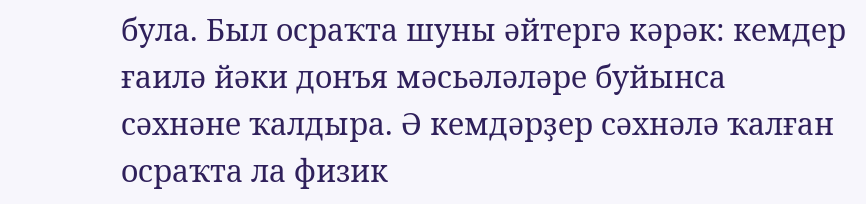була. Был осраҡта шуны әйтергә кәрәк: кемдер ғаилә йәки донъя мәсьәләләре буйынса сәхнәне ҡалдыра. Ә кемдәрҙер сәхнәлә ҡалған осраҡта ла физик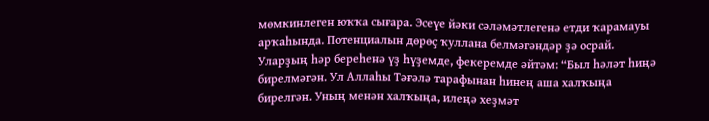мөмкинлеген юҡҡа сығара. Эсеүе йәки сәләмәтлегенә етди ҡарамауы арҡаһында. Потенциалын дөрөҫ ҡуллана белмәгәндәр ҙә осрай. Уларҙың һәр береһенә үҙ һүҙемде, фекеремде әйтәм: “Был һәләт һиңә бирелмәгән. Ул Аллаһы Тәғәлә тарафынан һинең аша халҡыңа бирелгән. Уның менән халҡыңа, илеңә хеҙмәт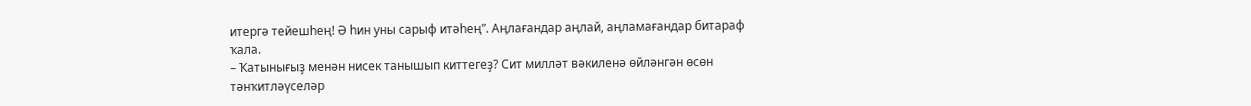итергә тейешһең! Ә һин уны сарыф итәһең”. Аңлағандар аңлай, аңламағандар битараф ҡала.
– Ҡатынығыҙ менән нисек танышып киттегеҙ? Сит милләт вәкиленә өйләнгән өсөн тәнҡитләүселәр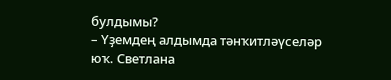булдымы?
– Үҙемдең алдымда тәнҡитләүселәр юҡ. Светлана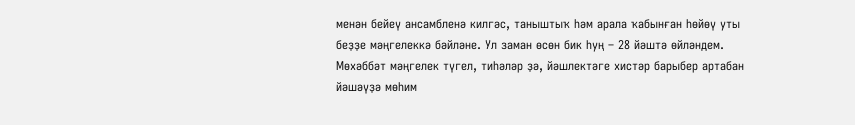менән бейеү ансамбленә килгәс, таныштыҡ һәм арала ҡабынған һөйөү уты беҙҙе мәңгелеккә бәйләне. Ул заман өсөн бик һуң – 28 йәштә өйләндем. Мөхәббәт мәңгелек түгел, тиһәләр ҙә, йәшлектәге хистәр барыбер артабан йәшәүҙә мөһим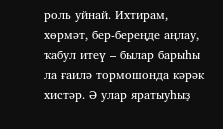роль уйнай. Ихтирам, хөрмәт, бер-береңде аңлау, ҡабул итеү – былар барыһы ла ғаилә тормошонда кәрәк хистәр. Ә улар яратыуһыҙ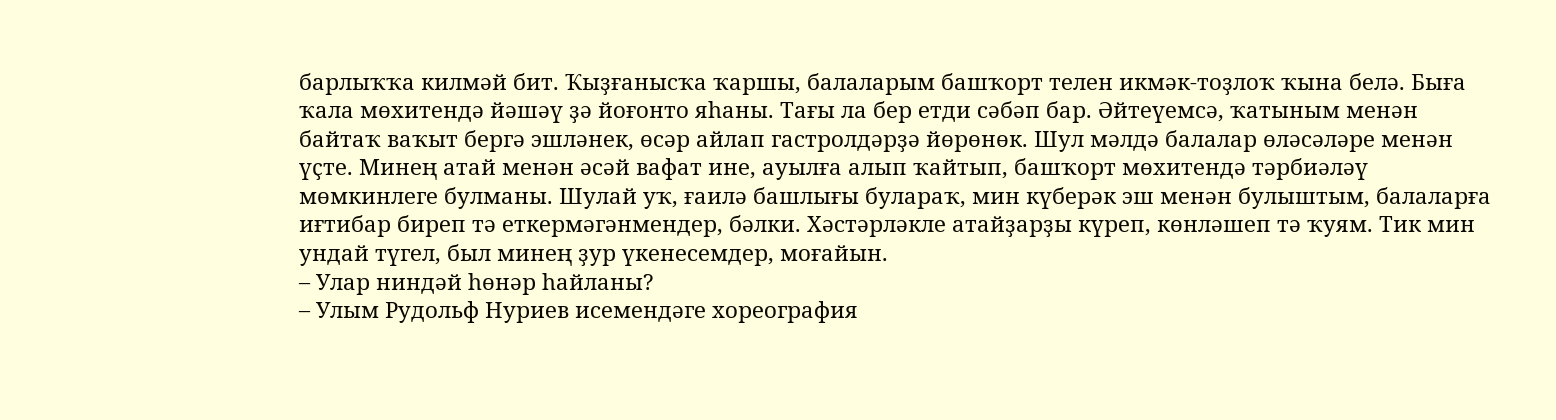барлыҡҡа килмәй бит. Ҡыҙғанысҡа ҡаршы, балаларым башҡорт телен икмәк-тоҙлоҡ ҡына белә. Быға ҡала мөхитендә йәшәү ҙә йоғонто яһаны. Тағы ла бер етди сәбәп бар. Әйтеүемсә, ҡатыным менән байтаҡ ваҡыт бергә эшләнек, өсәр айлап гастролдәрҙә йөрөнөк. Шул мәлдә балалар өләсәләре менән үҫте. Минең атай менән әсәй вафат ине, ауылға алып ҡайтып, башҡорт мөхитендә тәрбиәләү мөмкинлеге булманы. Шулай уҡ, ғаилә башлығы булараҡ, мин күберәк эш менән булыштым, балаларға иғтибар биреп тә еткермәгәнмендер, бәлки. Хәстәрләкле атайҙарҙы күреп, көнләшеп тә ҡуям. Тик мин ундай түгел, был минең ҙур үкенесемдер, моғайын.
– Улар ниндәй һөнәр һайланы?
– Улым Рудольф Нуриев исемендәге хореография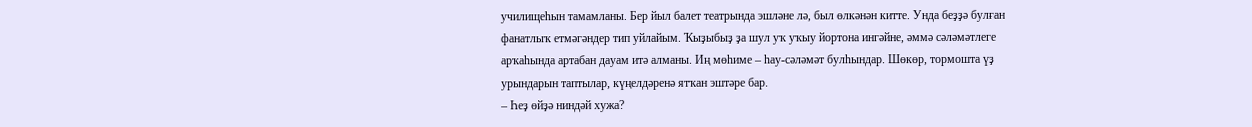училищеһын тамамланы. Бер йыл балет театрында эшләне лә, был өлкәнән китте. Унда беҙҙә булған фанатлыҡ етмәгәндер тип уйлайым. Ҡыҙыбыҙ ҙа шул уҡ уҡыу йортона ингәйне, әммә сәләмәтлеге арҡаһында артабан дауам итә алманы. Иң мөһиме – һау-сәләмәт булһындар. Шөкөр, тормошта үҙ урындарын таптылар, күңелдәренә ятҡан эштәре бар.
– Һеҙ өйҙә ниндәй хужа?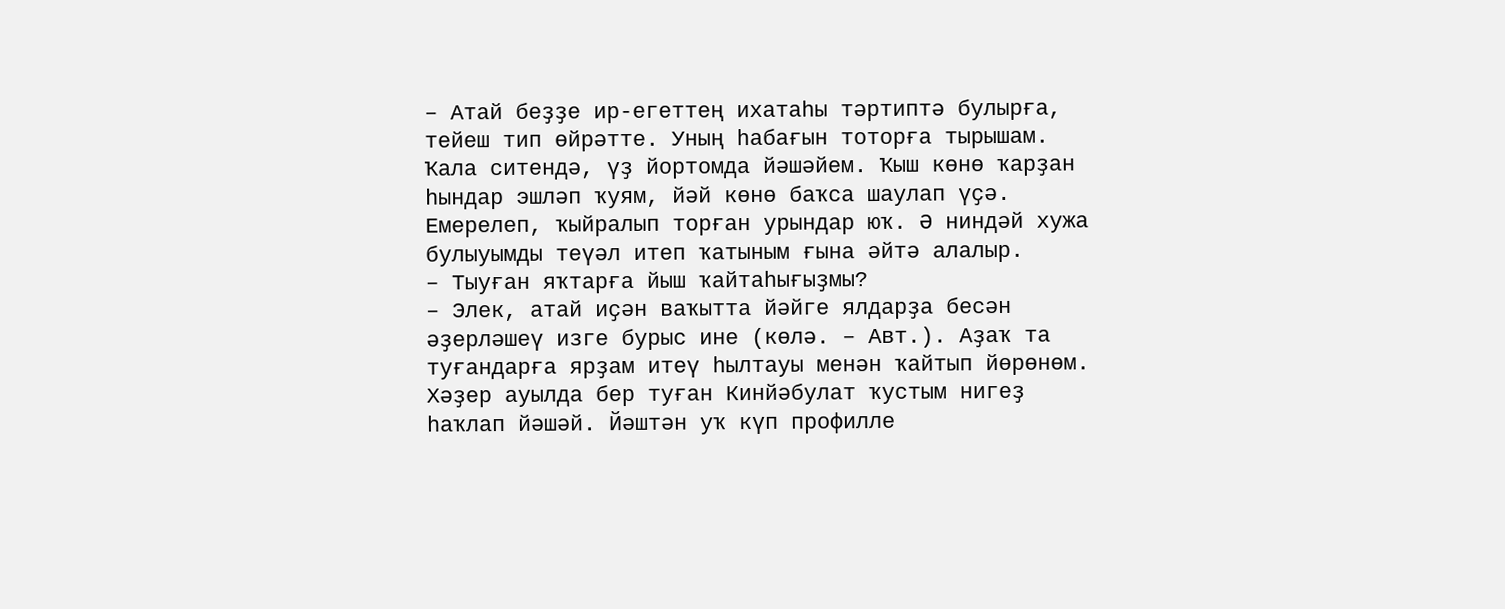– Атай беҙҙе ир-егеттең ихатаһы тәртиптә булырға, тейеш тип өйрәтте. Уның һабағын тоторға тырышам. Ҡала ситендә, үҙ йортомда йәшәйем. Ҡыш көнө ҡарҙан һындар эшләп ҡуям, йәй көнө баҡса шаулап үҫә. Емерелеп, ҡыйралып торған урындар юҡ. Ә ниндәй хужа булыуымды теүәл итеп ҡатыным ғына әйтә алалыр.
– Тыуған яҡтарға йыш ҡайтаһығыҙмы?
– Элек, атай иҫән ваҡытта йәйге ялдарҙа бесән әҙерләшеү изге бурыс ине (көлә. – Авт.). Аҙаҡ та туғандарға ярҙам итеү һылтауы менән ҡайтып йөрөнөм. Хәҙер ауылда бер туған Кинйәбулат ҡустым нигеҙ һаҡлап йәшәй. Йәштән уҡ күп профилле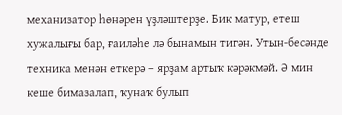механизатор һөнәрен үҙләштерҙе. Бик матур, етеш хужалығы бар, ғаиләһе лә бынамын тигән. Утын-бесәнде техника менән еткерә – ярҙам артыҡ кәрәкмәй. Ә мин кеше бимазалап, ҡунаҡ булып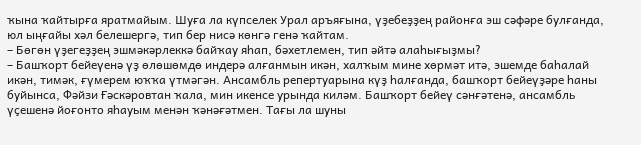ҡына ҡайтырға яратмайым. Шуға ла күпселек Урал аръяғына, үҙебеҙҙең районға эш сәфәре булғанда, юл ыңғайы хәл белешергә, тип бер нисә көнгә генә ҡайтам.
– Бөгөн үҙегеҙҙең эшмәкәрлеккә байҡау яһап, бәхетлемен, тип әйтә алаһығыҙмы?
– Башҡорт бейеүенә үҙ өлөшөмдө индерә алғанмын икән, халҡым мине хөрмәт итә, эшемде баһалай икән, тимәк, ғүмерем юҡҡа үтмәгән. Ансамбль репертуарына күҙ һалғанда, башҡорт бейеүҙәре һаны буйынса, Фәйзи Ғәскәровтан ҡала, мин икенсе урында киләм. Башҡорт бейеү сәнғәтенә, ансамбль үҫешенә йоғонто яһауым менән ҡәнәғәтмен. Тағы ла шуны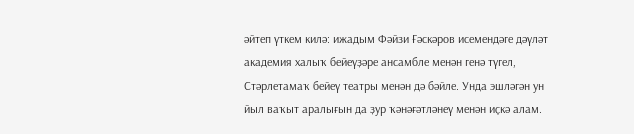әйтеп үткем килә: ижадым Фәйзи Ғәскәров исемендәге дәүләт академия халыҡ бейеүҙәре ансамбле менән генә түгел, Стәрлетамаҡ бейеү театры менән дә бәйле. Унда эшләгән ун йыл ваҡыт аралығын да ҙур ҡәнәғәтләнеү менән иҫкә алам.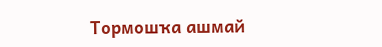Тормошҡа ашмай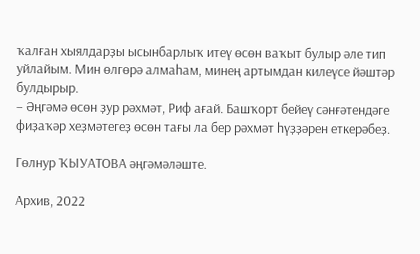ҡалған хыялдарҙы ысынбарлыҡ итеү өсөн ваҡыт булыр әле тип уйлайым. Мин өлгөрә алмаһам, минең артымдан килеүсе йәштәр булдырыр.
– Әңгәмә өсөн ҙур рәхмәт, Риф ағай. Башҡорт бейеү сәнғәтендәге фиҙаҡәр хеҙмәтегеҙ өсөн тағы ла бер рәхмәт һүҙҙәрен еткерәбеҙ.

Гөлнур ҠЫУАТОВА әңгәмәләште.

Архив, 2022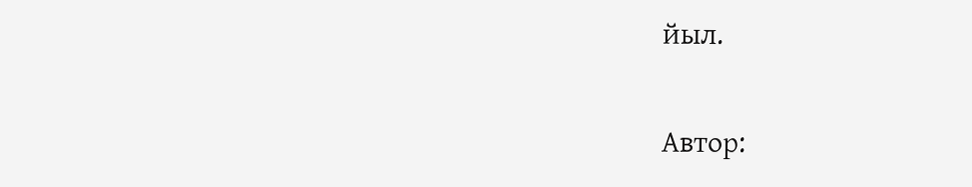йыл.

Автор: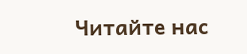Читайте нас